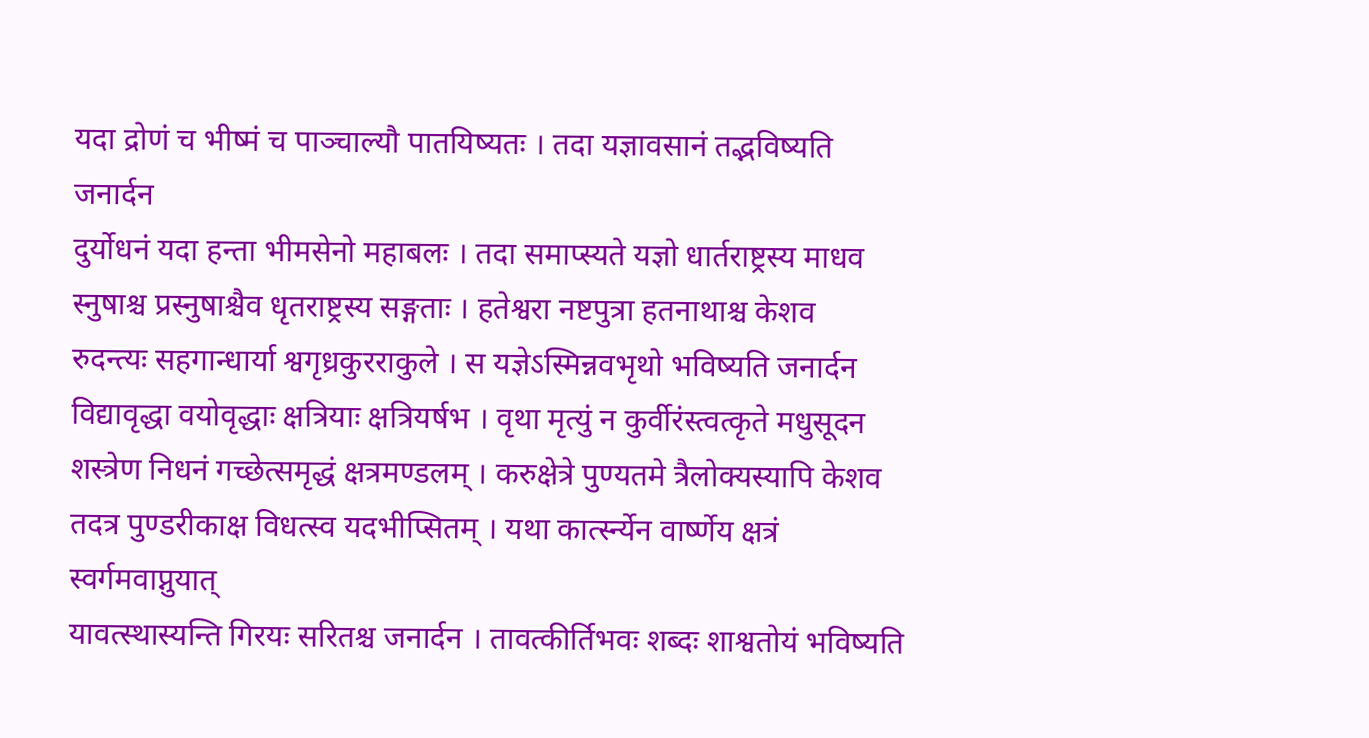यदा द्रोणं च भीष्मं च पाञ्चाल्यौ पातयिष्यतः । तदा यज्ञावसानं तद्भविष्यति जनार्दन
दुर्योधनं यदा हन्ता भीमसेनो महाबलः । तदा समाप्स्यते यज्ञो धार्तराष्ट्रस्य माधव
स्नुषाश्च प्रस्नुषाश्चैव धृतराष्ट्रस्य सङ्गताः । हतेश्वरा नष्टपुत्रा हतनाथाश्च केशव
रुदन्त्यः सहगान्धार्या श्वगृध्रकुरराकुले । स यज्ञेऽस्मिन्नवभृथो भविष्यति जनार्दन
विद्यावृद्धा वयोवृद्धाः क्षत्रियाः क्षत्रियर्षभ । वृथा मृत्युं न कुर्वीरंस्त्वत्कृते मधुसूदन
शस्त्रेण निधनं गच्छेत्समृद्धं क्षत्रमण्डलम् । करुक्षेत्रे पुण्यतमे त्रैलोक्यस्यापि केशव
तदत्र पुण्डरीकाक्ष विधत्स्व यदभीप्सितम् । यथा कार्त्स्न्येन वार्ष्णेय क्षत्रं स्वर्गमवाप्नुयात्
यावत्स्थास्यन्ति गिरयः सरितश्च जनार्दन । तावत्कीर्तिभवः शब्दः शाश्वतोयं भविष्यति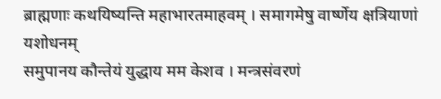ब्राह्मणाः कथयिष्यन्ति महाभारतमाहवम् । समागमेषु वार्ष्णेय क्षत्रियाणां यशोधनम्
समुपानय कौन्तेयं युद्धाय मम केशव । मन्त्रसंवरणं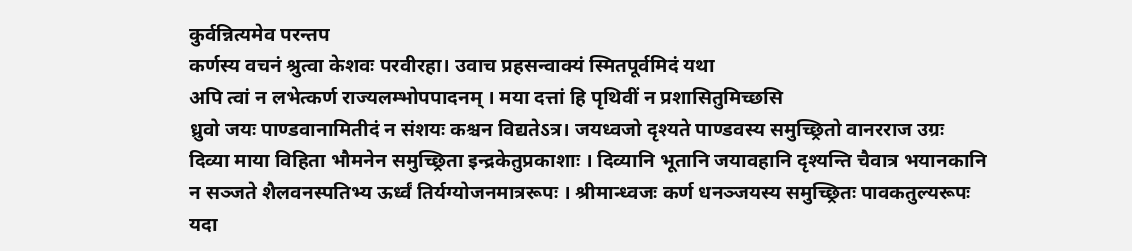कुर्वन्नित्यमेव परन्तप
कर्णस्य वचनं श्रुत्वा केशवः परवीरहा। उवाच प्रहसन्वाक्यं स्मितपूर्वमिदं यथा
अपि त्वां न लभेत्कर्ण राज्यलम्भोपपादनम् । मया दत्तां हि पृथिवीं न प्रशासितुमिच्छसि
ध्रुवो जयः पाण्डवानामितीदं न संशयः कश्चन विद्यतेऽत्र। जयध्वजो दृश्यते पाण्डवस्य समुच्छ्रितो वानरराज उग्रः
दिव्या माया विहिता भौमनेन समुच्छ्रिता इन्द्रकेतुप्रकाशाः । दिव्यानि भूतानि जयावहानि दृश्यन्ति चैवात्र भयानकानि
न सञ्जते शैलवनस्पतिभ्य ऊर्ध्वं तिर्यग्योजनमात्ररूपः । श्रीमान्ध्वजः कर्ण धनञ्जयस्य समुच्छ्रितः पावकतुल्यरूपः
यदा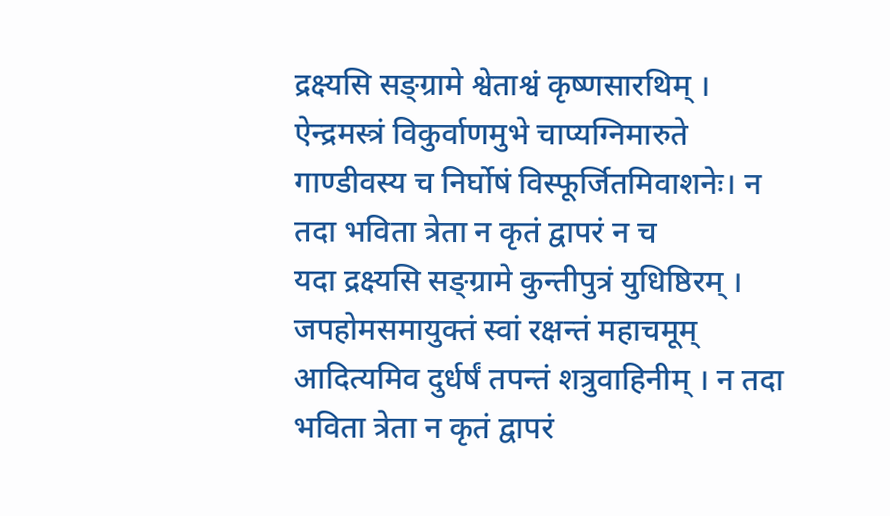द्रक्ष्यसि सङ्ग्रामे श्वेताश्वं कृष्णसारथिम् । ऐन्द्रमस्त्रं विकुर्वाणमुभे चाप्यग्निमारुते
गाण्डीवस्य च निर्घोषं विस्फूर्जितमिवाशनेः। न तदा भविता त्रेता न कृतं द्वापरं न च
यदा द्रक्ष्यसि सङ्ग्रामे कुन्तीपुत्रं युधिष्ठिरम् । जपहोमसमायुक्तं स्वां रक्षन्तं महाचमूम्
आदित्यमिव दुर्धर्षं तपन्तं शत्रुवाहिनीम् । न तदा भविता त्रेता न कृतं द्वापरं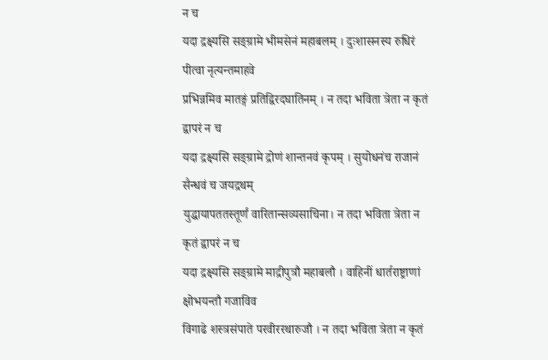न च
यदा द्रक्ष्यसि सङ्ग्रामे भीमसेनं महाबलम् । दुःशासनस्य रुधिरं पीत्वा नृत्यन्तमाहवे
प्रभिन्नमिव मातङ्गं प्रतिद्विरदघातिनम् । न तदा भविता त्रेता न कृतं द्वापरं न च
यदा द्रक्ष्यसि सङ्ग्रामे द्रोणं शान्तनवं कृपम् । सुयोधनंच राजानं सैन्धवं च जयद्रथम्
युद्धायापततस्तूर्णं वारितान्सव्यसाचिना। न तदा भविता त्रेता न कृतं द्वापरं न च
यदा द्रक्ष्यसि सङ्ग्रामे माद्रीपुत्रौ महाबलौ । वाहिनीं धार्तराष्ट्राणां क्षोभयन्तौ गजाविव
विगाढे शस्त्रसंपाते परवीररथारुजौ । न तदा भविता त्रेता न कृतं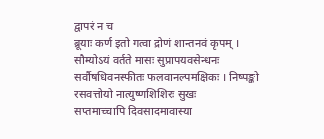द्वापरं न च
ब्रूयाः कर्ण इतो गत्वा द्रोणं शान्तनवं कृपम् । सौम्योऽयं वर्तते मासः सुप्रापयवसेन्धनः
सर्वौषधिवनस्फीतः फलवानल्पमक्षिकः । निष्पङ्को रसवत्तोयो नात्युष्णशिशिरः सुखः
सप्तमाच्चापि दिवसादमावास्या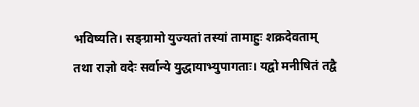भविष्यति। सङ्ग्रामो युज्यतां तस्यां तामाहुः शक्रदेवताम्
तथा राज्ञो वदेः सर्वान्ये युद्धायाभ्युपागताः। यद्वो मनीषितं तद्वै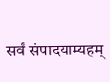सर्वं संपादयाम्यहम्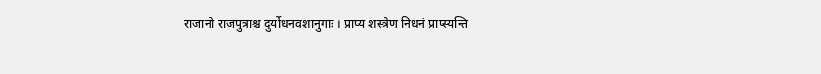राजानो राजपुत्राश्च दुर्योधनवशानुगाः । प्राप्य शस्त्रेण निधनं प्राप्स्यन्ति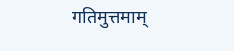गतिमुत्तमाम्